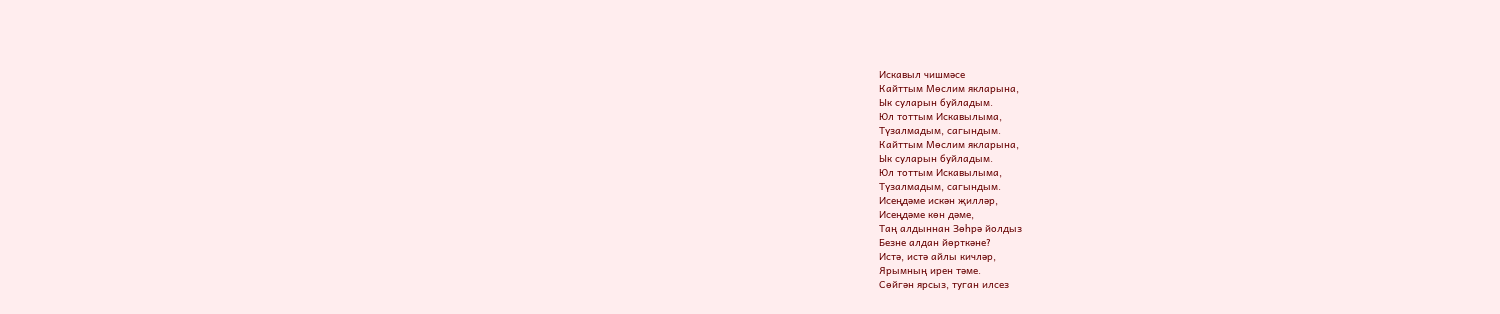Искавыл чишмәсе
Кайттым Мөслим якларына,
Ык суларын буйладым.
Юл тоттым Искавылыма,
Түзалмадым, сагындым.
Кайттым Мөслим якларына,
Ык суларын буйладым.
Юл тоттым Искавылыма,
Түзалмадым, сагындым.
Исеңдәме искән җилләр,
Исеңдәме көн дәме,
Таң алдыннан Зөһрә йолдыз
Безне алдан йөрткәне?
Истә, истә айлы кичләр,
Ярымның ирен тәме.
Сөйгән ярсыз, туган илсез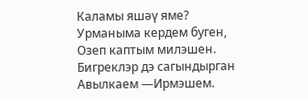Каламы яшәү яме?
Урманыма кердем буген,
Озеп каптым милэшен.
Бигреклэр дэ сагындырган
Авылкаем —Ирмэшем.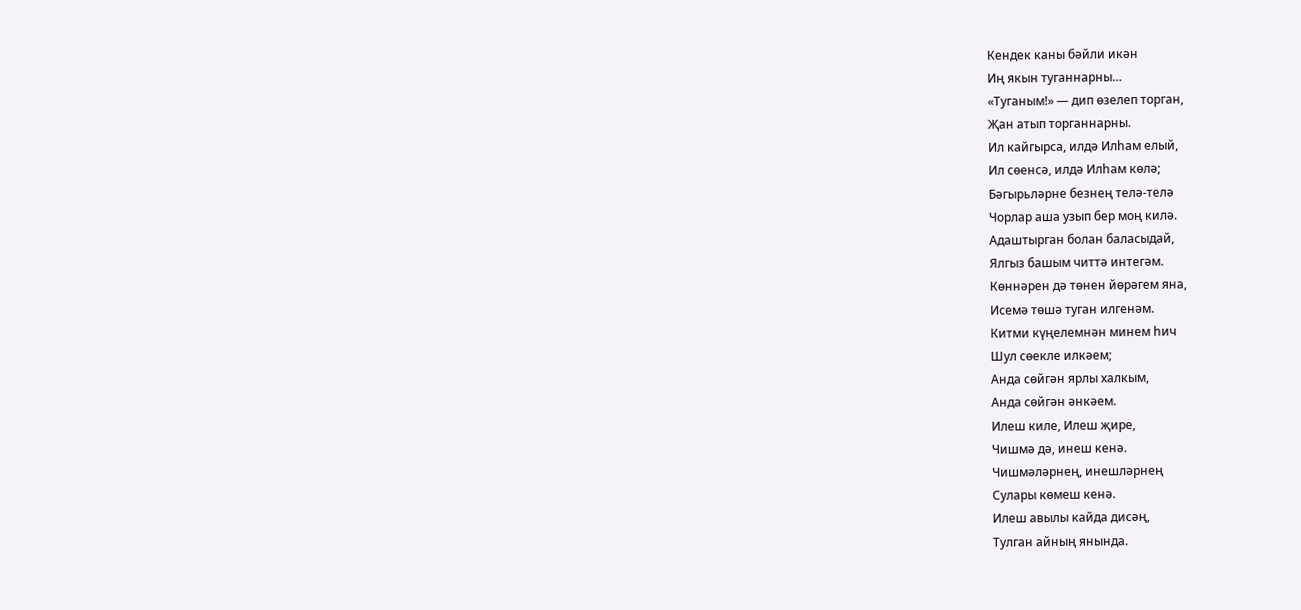Кендек каны бәйли икән
Иң якын туганнарны…
«Туганым!» — дип өзелеп торган,
Җан атып торганнарны.
Ил кайгырса, илдә Илһам елый,
Ил сөенсә, илдә Илһам көлә;
Бәгырьләрне безнең телә-телә
Чорлар аша узып бер моң килә.
Адаштырган болан баласыдай,
Ялгыз башым читтә интегәм.
Көннәрен дә төнен йөрәгем яна,
Исемә төшә туган илгенәм.
Китми күңелемнән минем һич
Шул сөекле илкәем;
Анда сөйгән ярлы халкым,
Анда сөйгән әнкәем.
Илеш киле, Илеш җире,
Чишмә дә, инеш кенә.
Чишмәләрнең, инешләрнең
Сулары көмеш кенә.
Илеш авылы кайда дисәң,
Тулган айның янында.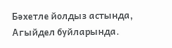Бәхетле йолдыз астында,
Агыйдел буйларында.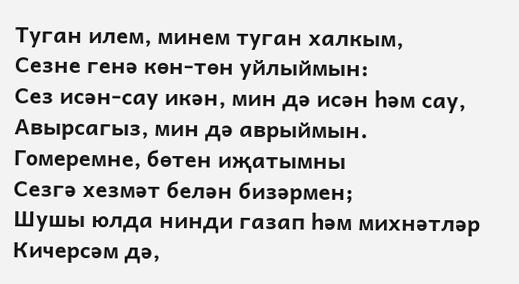Туган илем, минем туган халкым,
Сезне генә көн-төн уйлыймын:
Сез исән-сау икән, мин дә исән һәм сау,
Авырсагыз, мин дә аврыймын.
Гомеремне, бөтен иҗатымны
Сезгә хезмәт белән бизәрмен;
Шушы юлда нинди газап һәм михнәтләр
Кичерсәм дә,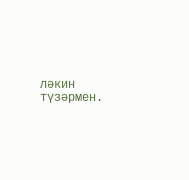ләкин түзәрмен.